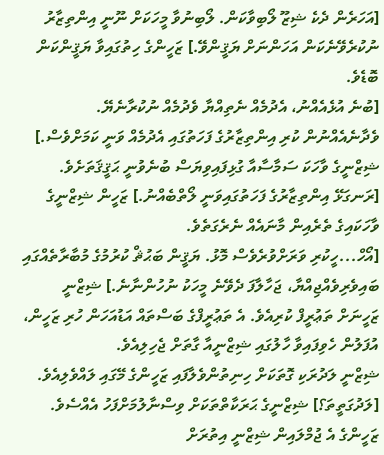[އަހަރެން ދެކެ ޝިޒޫ ލޯބިވާކަން. ލޯބިނުވާ މީހަކަށް ނޫނީ އިންތިޒާރު ނުކުރެވޭނެކަން އަހަންނަށް ޔަޤީންވޭ.] ޒަހީންގެ ހިތުގައިވާ ޔަޤީންކަން ބޮޑެވެ.
[ބުނެ އުޅެއެއްނު، އެދުމެއް ނެތިއްޔާ ވެދުމެއް ނުކުރާނެޔޭ. ވެދާނެއެއްނުން ކުރި އިންތިޒާރުގެ ފަހަތުގައި އެދުމެއް ވަނީ ކަމަށްވެސް.] ޝިޒްނީގެ ވާހަކަ ސަމާސާއާ ގުޅިފައިވިޔަސް ބުނެވުނީ ޙަޤީޤަތަށެވެ.
[ރަނގަޅޭ އިންތިޒާރުގެ ފަހަތުގައިވަނީ ލޯތްބެއްނު.] ޒަހީން ޝިޒްނީގެ ވާހަކައިގެ ތެރެއިން މާނައެއް ނެރެގަތެވެ.
[އޯހް...ހީކުރި ވަރަށްވުރެވެސް މޮޅު. ޔަޤީން ބަޙުޘް ކުރުމުގެ މުބާރާތެއްގައި ބައިވެރިވެއްޖިއްޔާ، ޖަހާލާފަ ދެވޭނެ މީހަކު ނުހުންނާނެ.] ޝިޒްނީ ޒަހީނަށް ތަޢުރީފް ކުރިއެވެ. އެ ތަޢުރީފްގެ ބަސްތައް އަޑުއަހަން ހުރި ޒަހީން، އުފަލުން ހެވިފައިވާ ހާލުގައި ޝިޒްނީއާ ގާތަށް ޖެހިލިއެވެ.
ޝިޒްނީ ލަދުރަކި ގޮތަކަށް ހިނިތުންވެލާފައި ޒަހީންގެ މޭގައި ލައްވެލިއެވެ.
[ލަދުގަތީތަ؟] ޝިޒްނީގެ ޙަރަކާތްތަކަށް ވިސްނާލުމަށްފަހު އެއްސެވެ. ޒަހީންގެ އެ ޖުމްލައިން ޝިޒްނީ އިތުރަށް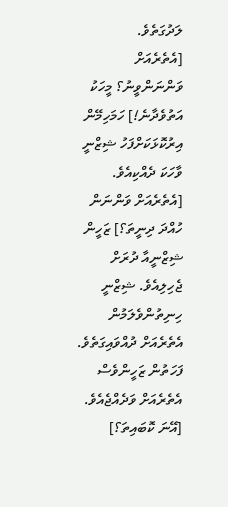ލަދުގަތެވެ.
[އެތެރެއަށް ވަންނަންވީނު؟ މީހަކު އަތުވެދާނެ!] ހަމަހިމޭން އިރުކޮޅަކަށްފަހު ޝިޒްނީ ވާހަކަ ދެއްކިއެވެ.
[އެތެރެއަށް ވަންނަން ހުއްދަ ދިނީތަ؟] ޒަހީން ޝިޒްނީއާ ދުރަށް ޖެހިލިއެވެ. ޝިޒްނީ ހިނިތުންވެލަމުން އެތެރެއަށް ދުއްވައިގަތެވެ. ފަހަތުން ޒަހީންވެސް އެތެރެއަށް ވަދެއްޖެއެވެ.
[އޭނަ ކޮބައިތަ؟]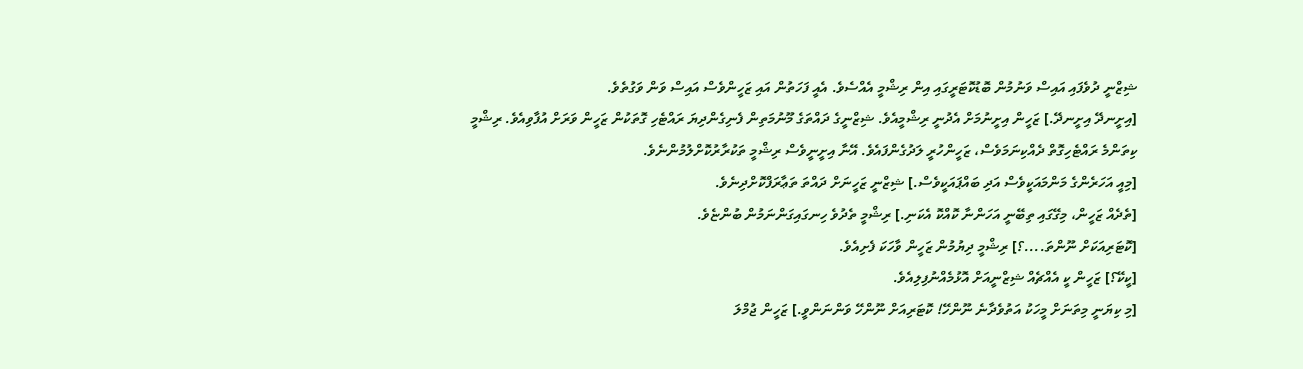ޝިޒްނީ ދުވެފައި އައިސް ވަނުމުން ބޮޑުކޮޓަރީގައި އިން ރިޝްމީ އެއްސެވެ. އެއީ ފަހަތުން އައި ޒަހީންވެސް އައިސް ވަން ވަގުތެވެ.
[އިށީނދޭ އިށީނދޭ.] ޒަހީން އިށީނުމަށް އެދުނީ ރިޝްމީއެވެ. ޝިޒްނީގެ ދައްތަގެ މޫނުމަތިން ފެނިގެންދިޔަ ރައްޓެހި ގޮތަކުން ޒަހީން ވަރަށް އުފާވިއެވެ. ރިޝްމީ ކިތަންމެ ރައްޓެހިގޮތް ދެއްކިނަމަވެސް، ޒަހީންހުރީ ލަދުގެންފައެވެ. އޭނާ އިށީނީވެސް ރިޝްމީ ތަކުރާރުކޮށްލުމުންނެވެ.
[މިއީ އަހަރެންގެ މަންމައަކީވެސް އަދި ބައްޕައަކީވެސް.] ޝިޒްނީ ޒަހީނަށް ދައްތަ ތަޢާރަފްކޮށްދިނެވެ.
[ތެދެއް ޒަހީން، މިގޭގައި ތިބޭނީ އަހަންނާ ކޮއްކޮ އެކަނި.] ރިޝްމީ ތެދުވެ ހިނގައިގަންނަމުން ބުންޏެވެ.
[ކޮޓަރިއަކަށް ނޫންތަ....؟] ރިޝްމީ ދިޔުމުން ޒަހީން ވާހަކަ ފެށިއެވެ.
[ކީކޭ؟] ޒަހީން ކީ އެއްޗެއް ޝިޒްނީއަށް އޮޅުމެއްނުފިލިއެވެ.
[މި ކިޔަނީ މިތަނަށް މީހަކު އަތުވެދާނެ ނޫންހޭ! ކޮޓަރިއަށް ނޫންހޭ ވަންނަންވީ.] ޒަހީން ޖުމްލަ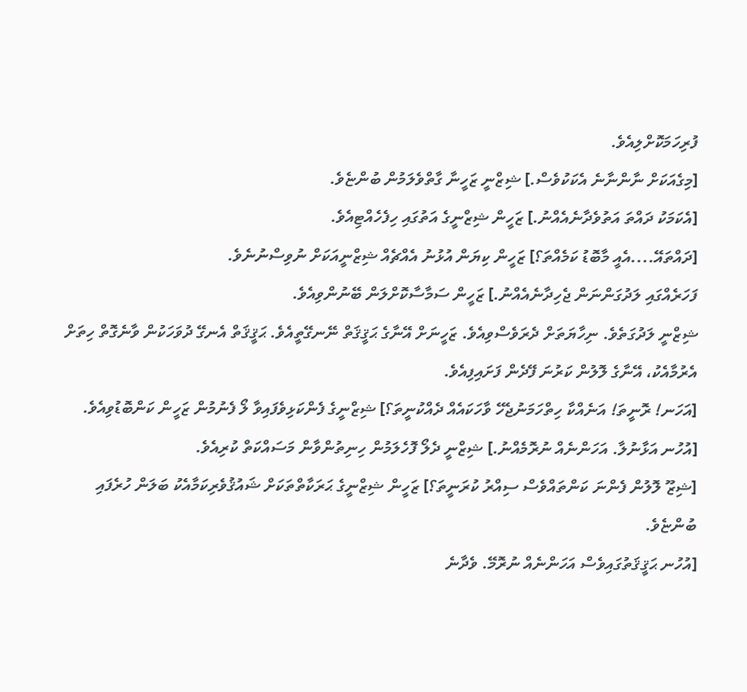ފުރިހަމަކޮށްލިއެވެ.
[މިގެއަކަށް ނާންނާނެ އެކަކުވެސް.] ޝިޒްނީ ޒަހީނާ ގާތްވެލަމުން ބުންޏެވެ.
[އެކަމަކު ދައްތަ އަތުވެދާނެއެއްނު.] ޒަހީން ޝިޒްނީގެ އަތުގައި ހިފެހެއްޓިއެވެ.
[ދައްތައޭ....އެއީ މާބޮޑު ކަމެއްތަ؟] ޒަހީން ކިޔަން އުޅުނު އެއްޗެއް ޝިޒްނީއަކަށް ނުވިސްނުނެވެ.
ފަހަރެއްގައި ލަދުގަންނަން ޖެހިދާނެއެއްނު.] ޒަހީން ސަމާސާކޮށްލަން ބޭނުންވިއެވެ.
ޝިޒްނީ ލަދުގަތެވެ. ނިހާޔަތަށް ދެރަވެސްވިއެވެ. ޒަހީނަށް އޭނާގެ ޙަޤީޤަތް ނޭނގޭތީއެވެ. ޙަޤީޤަތް އެނގޭ ދުވަހަކުން ވާނެގޮތް ހިތަށް އެރުމާއެކު، އޭނާގެ ލޮލުން ކަރުނަ ފޭދެން ފަށައިފިއެވެ.
[އަހަނ! ރޮނީތަ! އަނެއްކާ ހިތްހަމަނުޖެހޭ ވާހަކައެއް ދެއްކުނީތަ؟] ޝިޒްނީގެ ފެންކަޅިވެފައިވާ ލޯ ފެނުމުން ޒަހީން ކަންބޮޑުވިއެވެ.
[އުހުނ އަޅާނުލާ. އަހަންނެއް ނުރޮމެއްނު.] ޝިޒްނީ ދެލޯ ފޮހެލަމުން ހިނިތުންވާން މަސައްކަތް ކުރިއެވެ.
[ޝިޒޫ ލޮލުން ފެންނަ ކަންތައްވެސް ސިއްރު ކުރަނީތަ؟] ޒަހީން ޝިޒްނީގެ ޙަރަކާތްތަކަށް ޝައުޤުވެރިކަމާއެކު ބަލަން ހުރެފައި ބުންޏެވެ.
[އުހުނ ޙަޤީޤަތުގައިވެސް އަހަންނެއް ނުރޮމޭ. ވެދާނެ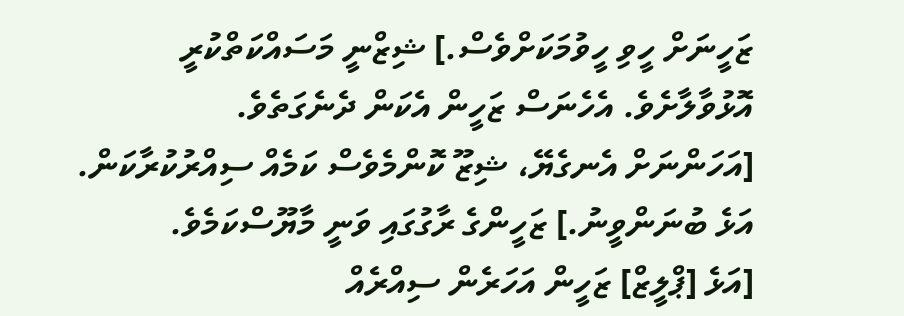ޒަހީނަށް ހީވި ހީވުމަކަށްވެސް.] ޝިޒްނީ މަސައްކަތްކުރީ އޮޅުވާލާށެވެ. އެހެނަސް ޒަހީން އެކަން ދެނެގަތެވެ.
[އަހަންނަށް އެނގެޔޭ، ޝިޒޫ ކޮންމެވެސް ކަމެއް ސިއްރުކުރާކަން. އަޅެ ބުނަންވީނު.] ޒަހީންގެ ރާގުގައި ވަނީ މާޔޫސްކަމެވެ.
[އަޅެ [ޕްލީޒް] ޒަހީން އަހަރެން ސިއްރެއް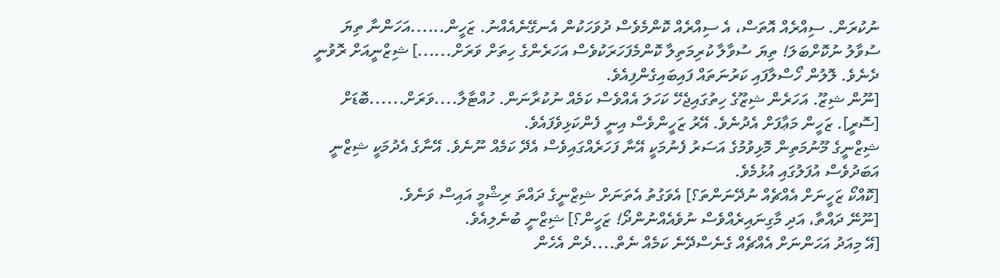ނުކުރަން. ސިއްރެއް އޮތަސް، އެ ސިއްރެއް ކޮންމެވެސް ދުވަހަކުން އެނގޭނެއެއްނު. ޒަހީން......އަހަންނާ ތިޔަ ސުވާލު ނުކޮށްބަލަ! ތިޔަ ސުވާލާ ކުރިމަތިލާ ކޮންމެފަހަރަކުވެސް އަހަރެންގެ ހިތަށް ވަރަށް......] ޝިޒްނީއަށް ރޮވުނީ ދެނެވެ. ލޮލުން ހޯސްލާފައި ކަރުނަތައް ފައިބައިގެންފިއެވެ.
[ނޫން ޝިޒޫ. އަހަރެން ޝިޒޫގެ ހިތުގައިޖެހޭ ކަހަލަ އެއްވެސް ކަމެއް ނުކުރާނަން. ހުއްޓާލާ....ވަރަށް......ބޮޑަށް [ސޮރީ]. ޒަހީން މަޢާފަށް އެދުނެވެ. އޭރު ޒަހީންވެސް އިނީ ފެންކަޅިވެފައެވެ.
ޝިޒްނީގެ މޫނުމަތިން މޮޅިވުމުގެ އަސަރު ފެނުމަކީ އޭނާ ފަހަރެއްގައިވެސް އެދޭ ކަމެއް ނޫނެވެ. އޭނާގެ އެދުމަކީ ޝިޒްނީ އަބަދުވެސް އުފަލުގައި އުޅުމެވެ.
[ކޮއްކޯ ޒަހީނަށް އެއްޗެއް ނުދޭނަންތަ؟] އެވަގުތު އެތަނަށް ޝިޒްނީގެ ދައްތަ ރިޝްމީ އައިސް ވަނެވެ.
[ނޫނޭ ދައްތާ، އަދި މާގިނައިރެއްވެސް ނުވެއެއްނުންދޯ! ޒަހީން؟] ޝިޒްނީ ބުނެލިއެވެ.
[އޭ މިއަދު އަހަންނަށް އެއްޗެއް ގެނެސްދޭނެ ކަމެއް ނެތް....ދެން އެހެން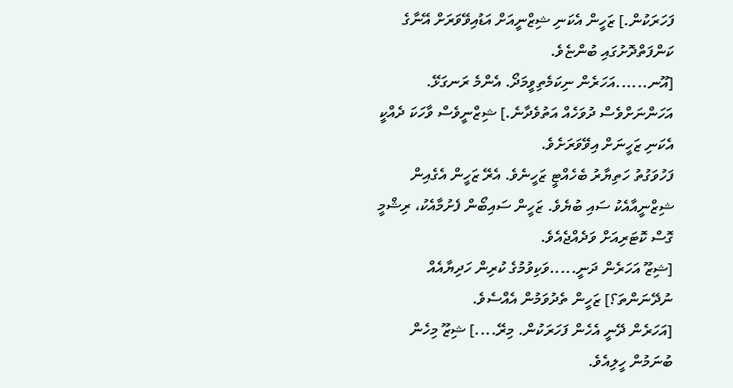ފަހަރަކުން.] ޒަހީން އެކަނި ޝިޒްނީއަށް އަޑުއިވޭވަރަށް އޭނާގެ ކަންފަތްދޮށުގައި ބުންޏެވެ.
[އޫނ......އަހަރެން ނިކަމެތިވީމަދޯ. އެންމެ ރަނގަޅޭ. އަހަންނަށްވެސް ދުވަހެއް އަތުވެދާނެ.] ޝިޒްނީވެސް ވާހަކަ ދެއްކީ އެކަނި ޒަހީނަށް އިވޭވަރަށެވެ.
ފަހުވަގުތު ހަތިޔާރު ބެހެއްޓީ ޒަހީނެވެ. އެރޭ ޒަހީން އެގެއިން ޝިޒްނީއާއެކު ސައި ބުޔެވެ. ޒަހީން ސައިބޯން ފެށުމާއެކު، ރިޝްމީ ގޮސް ކޮޓަރިއަށް ވަދެއްޖެއެވެ.
[ޝިޒޫ އަހަރެން ދަނީ.....ވަކިވުމުގެ ކުރިން ހަދިޔާއެއް ނުދޭނަންތަ؟] ޒަހީން ތެދުވަމުން އެއްސެވެ.
[އަހަރެން ދޭނީ އެހެން ފަހަރަކުން. މިރޭ....] ޝިޒޫ މިހެން ބުނަމުން ހީލިއެވެ.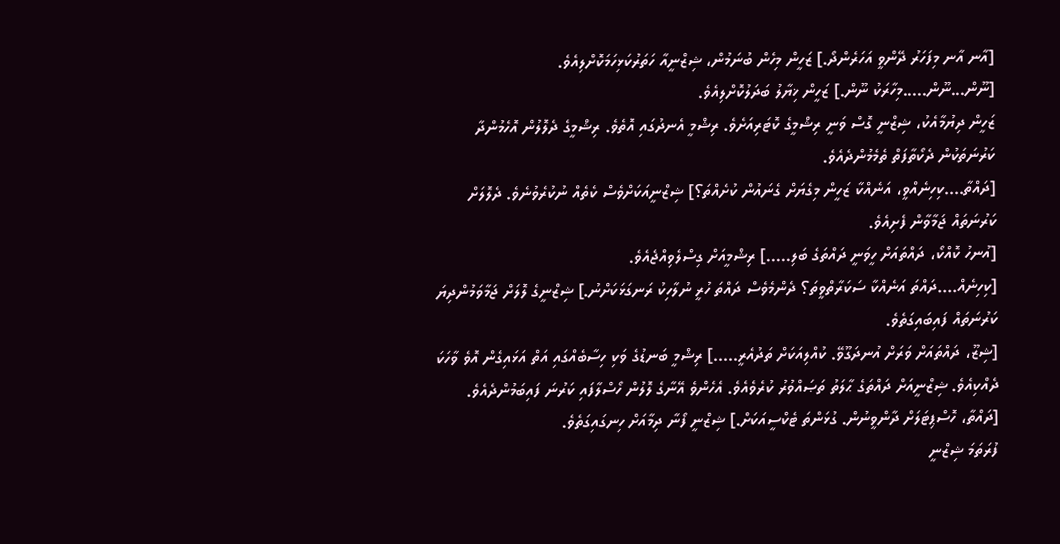[އާނ އާނ މިފަހަރު ދޭންވީ އަހަރެންދޯ.] ޒަހީން މިހެން ބުނަމުން، ޝިޒްނީއާ ހަތަރުކަޅިހަމަކޮށްލިއެވެ.
[ނޫން...ނޫން.....މިހާރަކު ނޫން.] ޒަހީން ޚިޔާލު ބަދަލުކޮށްލިއެވެ.
ޒަހީން ދިޔުމާއެކު، ޝިޒްނީ ގޮސް ވަނީ ރިޝްމީގެ ކޮޓަރިއަށެވެ. ރިޝްމީ އެނދުގައި އޮތެވެ. ރިޝްމީގެ ދެލޮލުން އޮހެމުންދާ ކަރުނަތަކުން ދެކޯތާފަތް ތެމެމުންދެއެވެ.
[ދައްތާ....ކިހިނެއްވީ، އަނެއްކާ ޒަހީން މިގެޔަށް ގެނައުން ކުށެއްތަ؟] ޝިޒްނީއަކަށްވެސް ކެތެއް ނުކުރެވުނެވެ. ދެލޮލަށް ކަރުނަތައް ޖަމާވާން ފެށިއެވެ.
[އުނހު ކޮއްކޯ، ދައްތައަށް ހީވަނީ ދައްތަގެ ބަލި.....] ރިޝްމީއަށް ގިސްލެވިއްޖެއެވެ.
[ކިހިނެއް....ދައްތަ އަނެއްކާ ސަކަރާތްވީތަ؟ ދެންމެވެސް ދައްތަ ހުރީ ނުލާހިކު ރަނގަޅަކަށްނު.] ޝިޒްނީގެ ލޮލަށް ޖަމާވަމުންދިޔަ ކަރުނަތައް ފައިބައިގަތެވެ.
[ޝިޒޫ، ދައްތައަށް ވަރަށް އުނދަގޫވޭ. ކުއްލިއަކަށް ތަދުއެރީ.....] ރިޝްމީ ބަނޑުގެ ވަކި ހިސާބެއްގައި އަތް އަޅައިގެން އޮވެ ވާހަކަ ދެއްކިއެވެ. ޝިޒްނީއަށް ދައްތަގެ ޙާލަތު ތަޞައްވުރު ކުރެވެއެވެ. އެހެންވެ އޭނާގެ ލޮލުން ހޯސްލާފައި ކަރުނަ ފައިބަމުންދެއެވެ.
[ދައްތާ، ހޮސްޕިޓަލަށް ދާންވީނުން. ގުޅަންތަ ޓެކްސީއަކަށް.] ޝިޒްނީ ފޯނާ ދިމާއަށް ހިނގައިގަތެވެ.
ފުރަތަމަ ޝިޒްނީ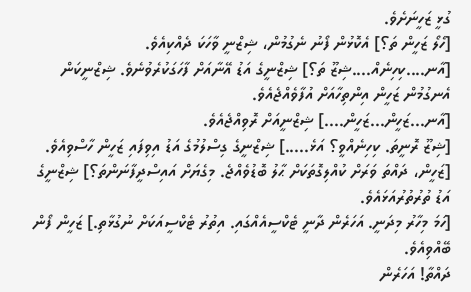ގުޅީ ޒަހީނަށެވެ.
[ހެލޯ ޒަހީން ތަ؟] އެކޮޅުން ފޯނު ނެގުމުން، ޝިޒްނީ ވާހަކަ ދެއްކިއެވެ.
[އާނ....ކިހިނެއް....ޝިޒޫ ތަ؟] ޝިޒްނީގެ އަޑު އޭނާއަށް ފާހަގަކުރެވުނެވެ. ޝިޒްނީކަން އެނގުމުން ޒަހީން އިންތިހާއަށް އުފާވެއްޖެއެވެ.
[އާނ...ޒަހީން...ޒަހީން....] ޝިޒްނީއަށް ރޮވިއްޖެއެވެ.
[ޝިޒޫ ރޮނީތަ. ކިހިނެއްވީ؟ އަޅެ.....] ޝިޒްނީގެ ގިސްލުމުގެ އަޑު އިވިފައި ޒަހީން ހާސްވިއެވެ.
[ޒަހީން، ދައްތަ ވަރަށް ކުއްލިގޮތަކަށް ޙާލު ބޮޑުވެއްޖެ. މިގެޔަށް އައިސްދީފާނަންތަ؟] ޝިޒްނީގެ އަޑު ތުރުތުރުއަޅައެވެ.
[ހަމަ މިހާރު މިދަނީ. އަހަރެން ދާނީ ޓެކްސީއެއްގައި. އިތުރު ޓެކްސީއަކަށް ނުގުޅާތި.] ޒަހީން ފޯން ބޭއްވިއެވެ.
ދައްތާ! އަހަރެން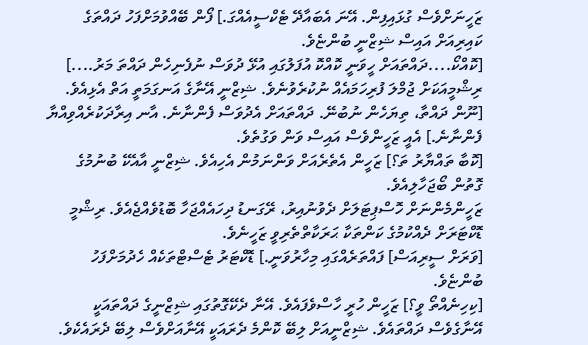ޒަހީނަށްވެސް ގުޅައިފިން. އޭނަ އެބައާދޭ ޓެކްސީއެއްގަ.] ފޯން ބޭއްވުމަށްފަހު ދައްތަގެ ކައިރިއަށް އައިސް ޝިޒްނީ ބުންޏެވެ.
[ކޮއްކޯ....ދައްތައަށް ހީވަނީ ކޮއްކޮ އުފަލުގައި އުޅޭ ދުވަސް ނުފެނިހެން ދައްތަ މަރު....] ރިޝްމީއަކަށް ޖުމްލަ ފުރިހަމައެއް ނުކުރެވުނެވެ. ޝިޒްނީ އޭނާގެ އަނގަމަތީ އަތް އެޅިއެވެ.
[ނޫން ދައްތާ، ތިޔަހެން ނުބުނޭ. ދައްތައަށް އެދުވަސް ފެންނާނެ. އާނ އިރާދަކުރެއްވިއްޔާ ފެންނާނެ.] އެއީ ޒަހީންވެސް އައިސް ވަން ވަގުތެވެ.
[ކޮބާ ތައްޔާރު ތަ؟] ޒަހީން އެތެރެއަށް ވަންނަމުން އެހިއެވެ. ޝިޒްނީ އާއެކޭ ބުނުމުގެ ގޮތުން ބޯޖަހާލިއެވެ.
ޒަހީންމެންނަށް ހޮސްޕިޓަލަށް ދެވުނުއިރު، ރޭގަނޑު ދިހައެއްޖަހާ ބޮޑުވެއްޖެއެވެ. ރިޝްމީ ޑޮކްޓަރަށް ދެއްކުމުގެ ކަންތަކާ ޙަރަކާތްތެރިވީ ޒަހީނެވެ.
[ވަރަށް ސީރިއަސް] ފައްތަރެއްގައި މިހާރުވަނީ.] ޑޮކްޓަރު ޓެސްޓްތަކެއް ހެދުމަށްފަހު ބުންޏެވެ.
[ކިހިނެއްތޯ ވީ؟] ޒަހީން ހުރީ ހާސްވެފައެވެ. އޭނާ ދެކޭގޮތުގައި ޝިޒްނީގެ ދައްތައަކީ އޭނާގެވެސް ދައްތައެވެ. ޝިޒްނީއަށް ލިބޭ ކޮންމެ ދެރައަކީ އޭނާއަށްވެސް ލިބޭ ދެރައެކެވެ.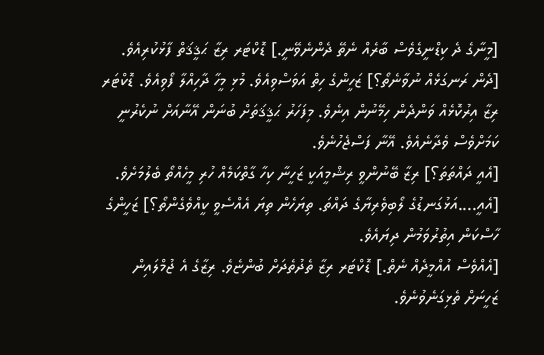[މީނާގެ ދެ ކިޑްނީގެވެސް ބާރެއް ނެތޭ ދެންނެވޭނީ.] ޑޮކްޓަރ ރިޒާ ޙަޤީޤަތް ފާޅުކުރިއެވެ.
[ދެން ރަނގަޅެއް ނުވާނެތޯ؟] ޒަހީންގެ ހިތް އަވަސްވިއެވެ. މުޅި މީހާ ދާހިއްލާ ފޯވިއެވެ. ޑޮކްޓަރ ރިޒާ އިރުކޮޅެއް ވަންދެން ހިމޭނުން އިނެވެ. މިފަހަރު ޙަޤީޤަތަށް ބުނަން އޭނާއަށް ނުކެރުނީ ކަމަށްވެސް ވެދާނެއެވެ. އޭނާ ފަސްޖެހުނެވެ.
[އެއީ ދައްތަތަ؟] ރިޒާ ބޭނުންވީ ރިޝްމީއަކީ ޒަހީނާ ކިހާ ގާތްކަމެއް ހުރި މީހެއްތޯ ބެލުމަށެވެ.
[އެއީ....އަޅުގަނޑުގެ ލޯބިވެރިޔާގެ ދައްތަ. ތިޔަހެން ތިޔަ އެއްސެވީ ކީއްވެގެންތޯ؟] ޒަހީންގެ ހާސްކަން އިތުރުވަމުން ދިޔައެވެ.
[އެއްވެސް އުއްމީދެއް ނެތް.] ޑޮކްޓަރ ރިޒާ ތެދުތެދަށް ބުންޏެވެ. ރިޒާގެ އެ ޖުމްލައިން ޒަހީނަށް ތެޅިގަނެވުނެވެ.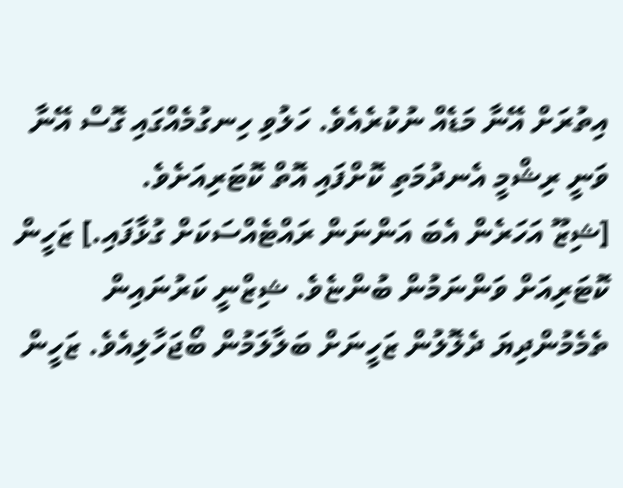އިތުރަށް އޭނާ މަޑެއް ނުކުރެއެވެ. ހަލުވި ހިނގުމެއްގައި ގޮސް އޭނާ ވަނީ ރިޝްމީ އެނދުމަތި ކޮށްފައި އޮތް ކޮޓަރިއަށެވެ.
[ޝިޒޫ އަހަރެން އެބަ އަންނަން ރައްޓެއްސަކަށް ގުޅާފައި.] ޒަހީން ކޮޓަރިއަށް ވަންނަމުން ބުންޏެވެ. ޝިޒްނީ ކަރުނައިން ތެމެމުންދިޔަ ދެލޮލުން ޒަހީނަށް ބަލާލަމުން ބޯޖަހާލިއެވެ. ޒަހީން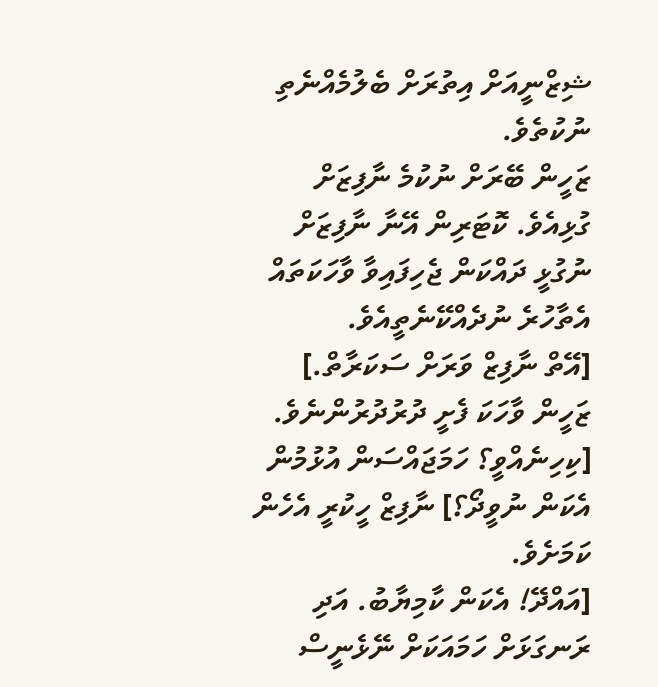ޝިޒްނީއަށް އިތުރަށް ބެލުމެއްނެތި ނުކުތެވެ.
ޒަހީން ބޭރަށް ނުކުމެ ނާފިޒަށް ގުޅިއެވެ. ކޮޓަރިން އޭނާ ނާފިޒަށް ނުގުޅީ ދައްކަން ޖެހިފައިވާ ވާހަކަތައް އެތާހުރެ ނުދެއްކޭނެތީއެވެ.
[އޭތް ނާފިޒް ވަރަށް ސަކަރާތް.] ޒަހީން ވާހަކަ ފެށީ ދުރުދުރުންނެވެ.
[ކިހިނެއްވީ؟ ހަމަޖައްސަން އުޅުމުން އެކަން ނުވީދޯ؟] ނާފިޒް ހީކުރީ އެހެން ކަމަށެވެ.
[އައްދޭ! އެކަން ކާމިޔާބު. އަދި ރަނގަޅަށް ހަމައަކަށް ނޭޅެނީސް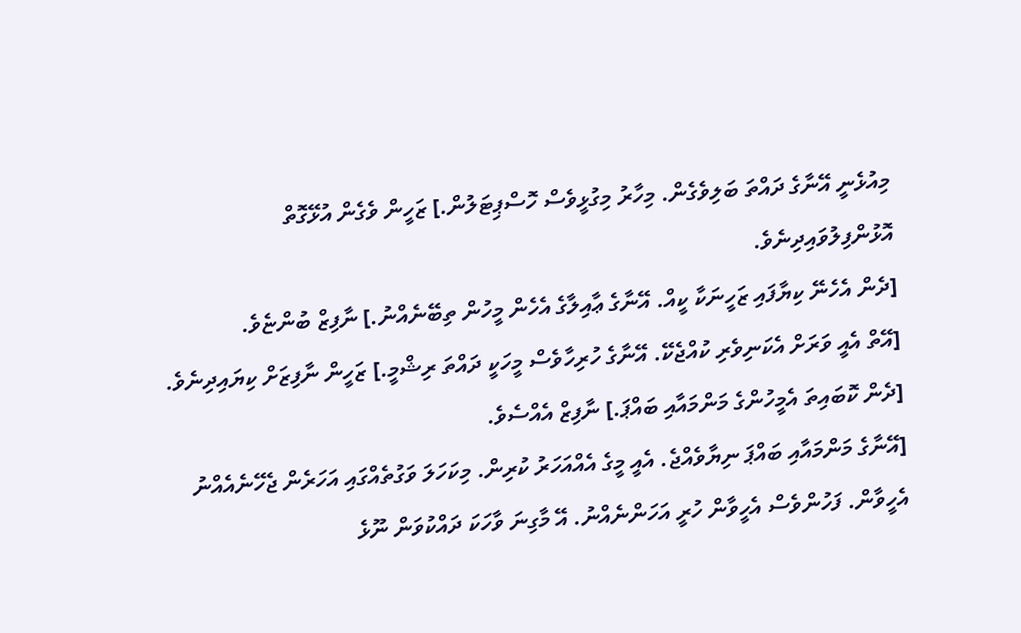މިއުޅެނީ އޭނާގެ ދައްތަ ބަލިވެގެން. މިހާރު މިގުޅީވެސް ހޮސްޕިޓަލުން.] ޒަހީން ވެގެން އުޅޭގޮތް އޮޅުންފިލުވައިދިނެވެ.
[ދެން އެހެނޭ ކިޔާފައި ޒަހީނަކާ ކީއް. އޭނާގެ ޢާއިލާގެ އެހެން މީހުން ތިބޭނެއްނު.] ނާފިޒް ބުންޏެވެ.
[އޭތް އެއީ ވަރަށް އެކަނިވެރި ކުއްޖެކޭ. އޭނާގެ ހުރިހާވެސް މީހަކީ ދައްތަ ރިޝްމީ.] ޒަހީން ނާފިޒަށް ކިޔައިދިނެވެ.
[ދެން ކޮބައިތަ އެމީހުންގެ މަންމައާއި ބައްޕަ.] ނާފިޒް އެއްސެވެ.
[އޭނާގެ މަންމައާއި ބައްޕަ ނިޔާވެއްޖެ. އެއީ މީގެ އެއްއަހަރު ކުރިން. މިކަހަލަ ވަގުތެއްގައި އަހަރެން ޖެހޭނެއެއްނު އެހީވާން. ފަހުންވެސް އެހީވާން ހުރީ އަހަންނެއްނު. އޭ މާގިނަ ވާހަކަ ދައްކުވަން ނޫޅެ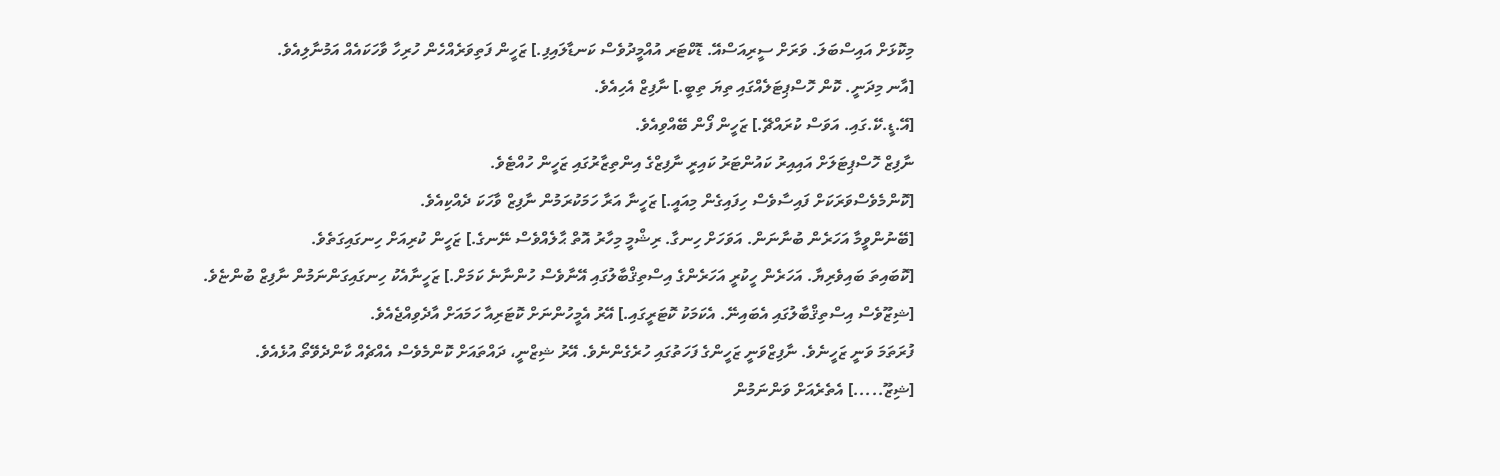މިކޮޅަށް އައިސްބަލަ. ވަރަށް ސީރިއަސްއޭ. ޑޮކްޓަރ އުއްމީދުވެސް ކަނޑާލައިފި.] ޒަހީން ފަތިވަރެއްހެން ހުރިހާ ވާހަކައެއް އަމުނާލިއެވެ.
[އާނ މިދަނީ. ކޮން ހޮސްޕިޓަލެއްގައި ތިޔަ ތިބީ.] ނާފިޒް އެހިއެވެ.
[އޭ.ޑީ.ކޭ.ގައި. އަވަސް ކުރައްޗޭ.] ޒަހީން ފޯން ބޭއްވިއެވެ.
ނާފިޒް ހޮސްޕިޓަލަށް އައިއިރު ކައުންޓަރު ކައިރީ ނާފިޒްގެ އިންތިޒާރުގައި ޒަހީން ހުއްޓެވެ.
[ކޮންމެވެސްވަރަކަށް ފައިސާވެސް ހިފައިގެން މިއައީ.] ޒަހީނާ އަރާ ހަމަކުރަމުން ނާފިޒް ވާހަކަ ދެއްކިއެވެ.
[ބޭނުންވީމާ އަހަރެން ބުނާނަން. އަވަހަށް ހިނގާ. ރިޝްމީ މިހާރު އޮތް ޙާލެއްވެސް ނޭނގެ.] ޒަހީން ކުރިއަށް ހިނގައިގަތެވެ.
[ކޮބައިތަ ބައިވެރިޔާ. އަހަރެން ހީކުރީ އަހަރެންގެ އިސްތިޤްބާލުގައި އޭނާވެސް ހުންނާނެ ކަމަށް.] ޒަހީނާއެކު ހިނގައިގަންނަމުން ނާފިޒް ބުންޏެވެ.
[ޝިޒޫވެސް އިސްތިޤްބާލުގައި އެބައިނޭ. އެކަމަކު ކޮޓަރީގައި.] އޭރު އެމީހުންނަށް ކޮޓަރިއާ ހަމައަށް އާދެވިއްޖެއެވެ.
ފުރަތަމަ ވަނީ ޒަހީނެވެ. ނާފިޒްވަނީ ޒަހީންގެ ފަހަތުގައި ހުރެގެންނެވެ. އޭރު ޝިޒްނީ، ދައްތައަށް ކޮންމެވެސް އެއްޗެއް ކާންދެވޭތޯ އުޅެއެވެ.
[ޝިޒޫ.....] އެތެރެއަށް ވަންނަމުން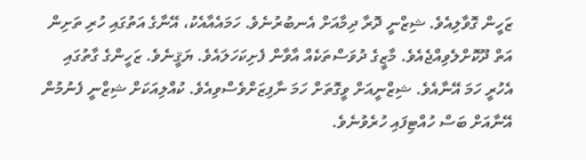ޒަހީން ގޮވާލިއެވެ. ޝިޒްނީ ދޮރާ ދިމާއަށް އެނބުރުނެވެ. ހަމައެއާއެކު، އޭނާގެ އަތުގައި ހުރި ތަށިން އަތް ދޫކޮށްލެވިއްޖެއެވެ. މާޒީގެ ދުވަސްތަކެއް އާވާން ފެށިކަހަލައެވެ. ޔަޤީނެވެ. ޒަހީންގެ ގާތުގައި އެހުރީ ހަމަ އޭނާއެވެ. ޝިޒްނީއަށް ވީގޮތަށް ހަމަ ނާފިޒަށްވެސްވިއެވެ. ކުއްލިއަކަށް ޝިޒްނީ ފެނުމުން އޭނާއަށް ބަސް ހުއްޓިފައި ހުރެވުނެވެ.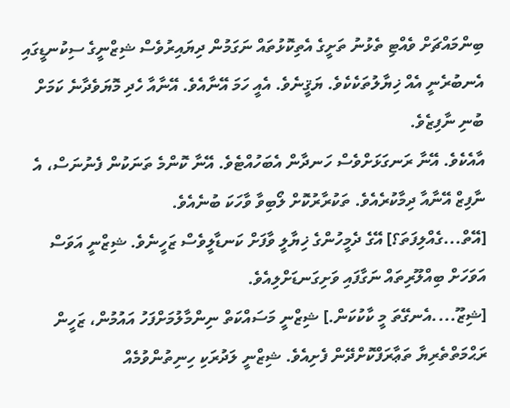ބިންމައްޗަށް ވެއްޓި ތެޅުނު ތަށީގެ އެތިކޮޅުތައް ނަގަމުން ދިޔައިރުވެސް ޝިޒްނީގެ ސިކުނޑީގައި އެނބުރެނީ އެއް ޚިޔާލުތަކެކެވެ. ޔަޤީނެވެ. އެއީ ހަމަ އޭނާއެވެ. އޭނާއާ ހެދި މޮޔަވެދާނެ ކަމަށް ބުނި ނާފިޒެވެ.
އާއެކެވެ. އޭނާ ރަނގަޅަށްވެސް ހަނދާން އެބަހުއްޓެވެ. އޭނާ ކޮންމެ ތަނަކުން ފެނުނަސް، އެ ނާފިޒް އޭނާއާ ދިމާކުރެއެވެ. ތަކުރާރުކޮށް ލޯބިވާ ވާހަކަ ބުނެއެވެ.
[އޭތް...ގެއްލިފަތަ؟] އޭގެ ދެމީހުންގެ ޚިޔާލީ ވާފަށް ކަނޑާލީވެސް ޒަހީނެވެ. ޝިޒްނީ އަވަސް އަވަހަށް ބިއްލޫރިތައް ނަގާފައި ވަށިގަނޑަށްލިއެވެ.
[ޝިޒޫ....އެނގޭތަ މީ ކާކުކަން.] ޝިޒްނީ މަސައްކަތް ނިންމާލުމަށްފަހު އައުމުން، ޒަހީން ރަޙްމަތްތެރިޔާ ތަޢާރަފްކޮށްދޭން ފެށިއެވެ. ޝިޒްނީ ލަދުރަކި ހިނިތުންވުމެއް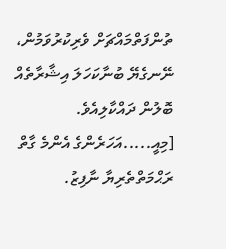ތުންފަތްމައްޗަށް ވެރިކުރުވަމުން، ނޭނގެޔޭ ބުނާކަހަލަ އިޝާރާތެއް ބޮލުން ދައްކާލިއެވެ.
[މިއީ.....އަހަރެންގެ އެންމެ ގާތް ރަޙްމަތްތެރިޔާ ނާފިޒު.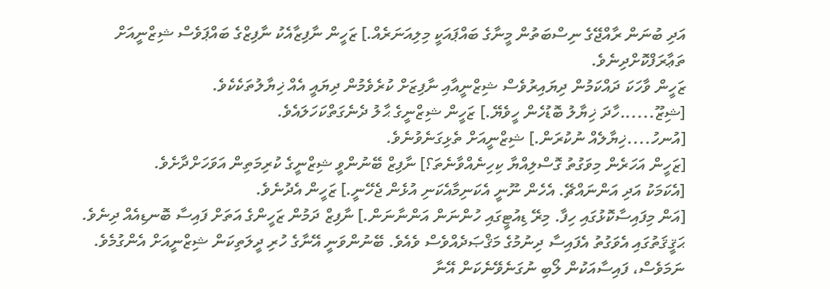އަދި ބުނަން ރާއްޖޭގެ ނިސްބަތުން މީނާގެ ބައްޕައަކީ މިލިއަނަރެއް.] ޒަހީން ނާފިޒާއެކު ނާފިޒްގެ ބައްޕަވެސް ޝިޒްނީއަށް ތަޢާރަފްކޮށްދިނެވެ.
ޒަހީން ވާހަކަ ދައްކަމުން ދިޔައިރުވެސް ޝިޒްނީއާއި ނާފިޒަށް ކުރެވެމުން ދިޔައީ އެއް ޚިޔާލުތަކެކެވެ.
[ޝިޒޫ......ހާދަ ޚިޔާލު ބޮޑުހެން ހީވެޔޭ.] ޒަހީން ޝިޒްނީގެ ޙާލު ދެނެގަތްކަހަލައެވެ.
[އުނހު....ޚިޔާލެއް ނުކުރަން.] ޝިޒްނީއަށް ތެޅިގަނެވުނެވެ.
[ޒަހީން އަހަރެން މިވަގުތު ގޮސްލިއްޔާ ކިހިނެއްވާނެތަ؟] ނާފިޒް ބޭނުންވީ ޝިޒްނީގެ ކުރިމަތިން އަވަހަށްދާށެވެ.
[އެކަމަކު އަދި އަންނައްޗޭ. އެހެން ނޫނީ އެކަނިމާއެކަނި އުޅެން ޖެހޭނީ.] ޒަހީން އެދުނެވެ.
[އަން މިފައިސާކޮޅުގައި ހިފާ. މިރޭ ޑިއުޓީގައި ހުންނަން އަންނާނަން.] ނާފިޒް ދަމުން ޒަހީންގެ އަތަށް ފައިސާ ބޮނޑިއެއް ދިނެވެ. ޙަޤީޤަތުގައި އެވަގުތު އެފައިސާ ދިނުމުގެ މަޤްޞަދެއްވެސް ވެއެވެ. ބޭނުންވަނީ އޭނާގެ ހުރި ދީލަތިކަން ޝިޒްނީއަށް އެންގުމެވެ. ނަމަވެސް، ފައިސާއަކުން ލޯބި ނުގަނެވޭނެކަން އޭނާ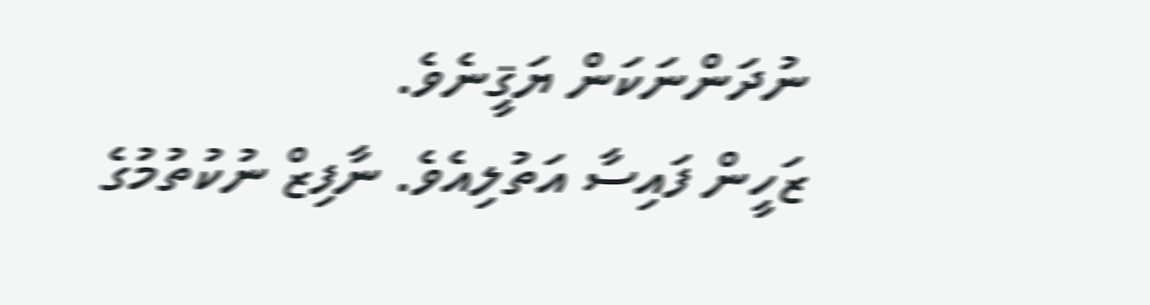ނުދަންނަކަން ޔަޤީނެވެ.
ޒަހީން ފައިސާ އަތުލިއެވެ. ނާފިޒް ނުކުތުމުގެ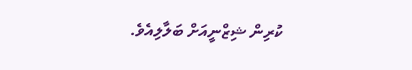ކުރިން ޝިޒްނީއަށް ބަލާލިއެވެ.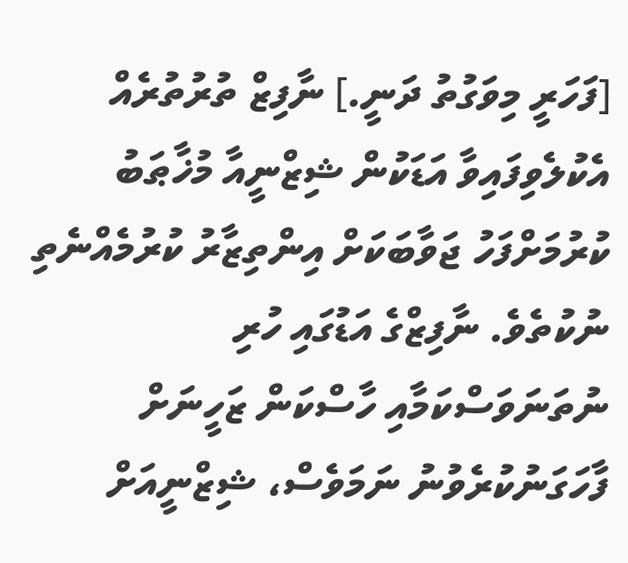[ފަހަރީ މިވަގުތު ދަނީ.] ނާފިޒް ތުރުތުރެއް އެކުލެވިފައިވާ އަޑަކުން ޝިޒްނީއާ މުޚާޠަބު ކުރުމަށްފަހު ޖަވާބަކަށް އިންތިޒާރު ކުރުމެއްނެތި ނުކުތެވެ. ނާފިޒްގެ އަޑުގައި ހުރި ނުތަނަވަސްކަމާއި ހާސްކަން ޒަހީނަށް ފާހަގަނުކުރެވުނު ނަމަވެސް، ޝިޒްނީއަށް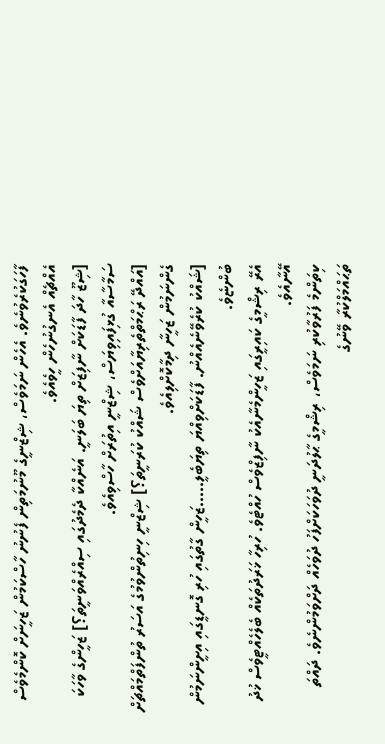ފާހަގަކުރެވުނެވެ. އެހެން ނަމަވެސް، ޝިޒްނީގެ މޫނުމަތިން ފެނުނު ހާސްކަމުން ޒަހީނަށް ކޮންމެވެސް އެއްޗެއް އެނގުނުހެން ހީވެއެވެ.
[ޝިޒޫ ހާދަ ފާޑަކަށް ނާފިޒަށް ތިޔަ ބަލަނީ. އަނެއްކާ ދެމެދުގައި ސިއްރެއްވަނީތަ؟] ޒަހީންގެ ވާހަކަ ސަމާސާއާ ގުޅިފައިވިޔަސް، ޝިޒްނީ އިތުރަށް ހާސްވިއެވެ.
[އައްދޭ ރަޙްމަތްތެރިޔާއަށްވެސް ޝައްކު ކުރަނީތަ؟] ޝިޒްނީ ހިނިތުންވުމުގެ އަސަރު ތުންފަތްމައްޗަށް ގެންނަމުން ޒަހީނާ ދިމާކޮށްލިއެވެ.
[ޝައްކު ކުރެވޭނެއެއްނު. ފާޑަކަށްވިއްޔަ ތިޔަބެލީ.....ޒަހީން ގާތުގައި ހުރި ގޮނޑީގައި އިށީންނަމުން ބުންޏެވެ.
އެރޭ ރިޝްމީގެ ކައިރީގައި ޒަހީންމެނާއެކު ނާފިޒްވެސް ހުއްޓެވެ. ހުރިހާ ޚަރަދުތަކެއް ބެލެހެއްޓީވެސް ޚުދު އޭނާއެވެ.
ކިތަންމެ ފަރުވާކުރި ނަމަވެސް، ރިޝްމީގެ ޙާލުދަނީ ދުވަހަކަށްފަހު ދުވަހެއް ދަށްވަމުންނެވެ. ދައްތަ ތަޙައްމަލްކުރާ ވޭނުގެ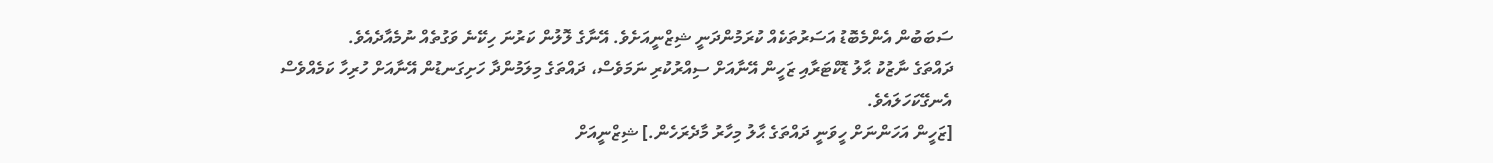ސަބަބުން އެންމެބޮޑު އަސަރުތަކެއް ކުރަމުންދަނީ ޝިޒްނީއަށެވެ. އޭނާގެ ލޮލުން ކަރުނަ ހިކޭނެ ވަގުތެއް ނުމެއާދެއެވެ.
ދައްތަގެ ނާޒުކު ޙާލު ޑޮކްޓަރާއި ޒަހީން އޭނާއަށް ސިއްރުކުރި ނަމަވެސް، ދައްތަގެ މިލަމުންދާ ހަށިގަނޑުން އޭނާއަށް ހުރިހާ ކަމެއްވެސް އެނގޭކަހަލައެވެ.
[ޒަހީން އަހަންނަށް ހީވަނީ ދައްތަގެ ޙާލު މިހާރު މާދެރަހެން.] ޝިޒްނީއަށް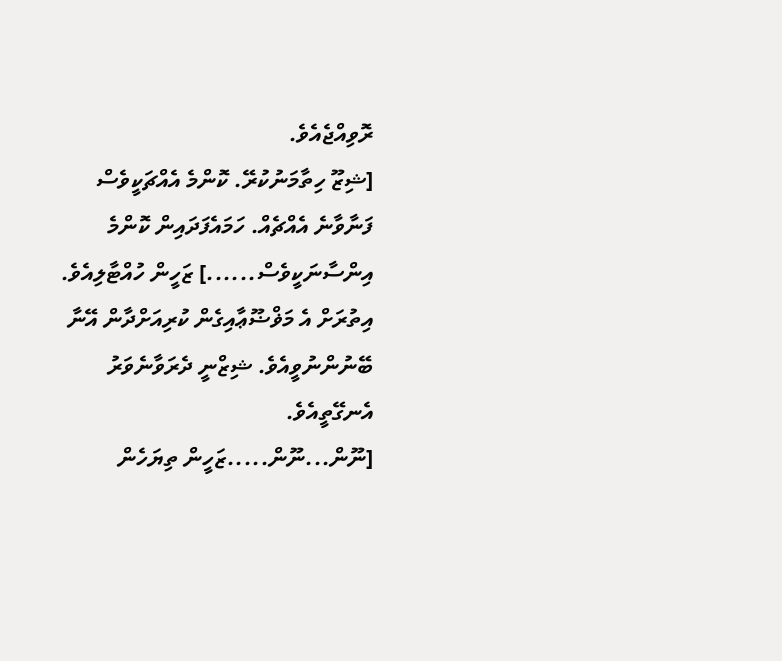ރޮވިއްޖެއެވެ.
[ޝިޒޫ ހިތާމަނުކުރޭ. ކޮންމެ އެއްޗަކީވެސް ފަނާވާނެ އެއްޗެއް. ހަމައެފަދައިން ކޮންމެ އިންސާނަކީވެސް......] ޒަހީން ހުއްޓާލިއެވެ. އިތުރަށް އެ މަޥްޟޫޢާއިގެން ކުރިއަށްދާން އޭނާ ބޭނުންނުވީއެވެ. ޝިޒްނީ ދެރަވާނެވަރު އެނގޭތީއެވެ.
[ނޫން...ނޫން.....ޒަހީން ތިޔަހެން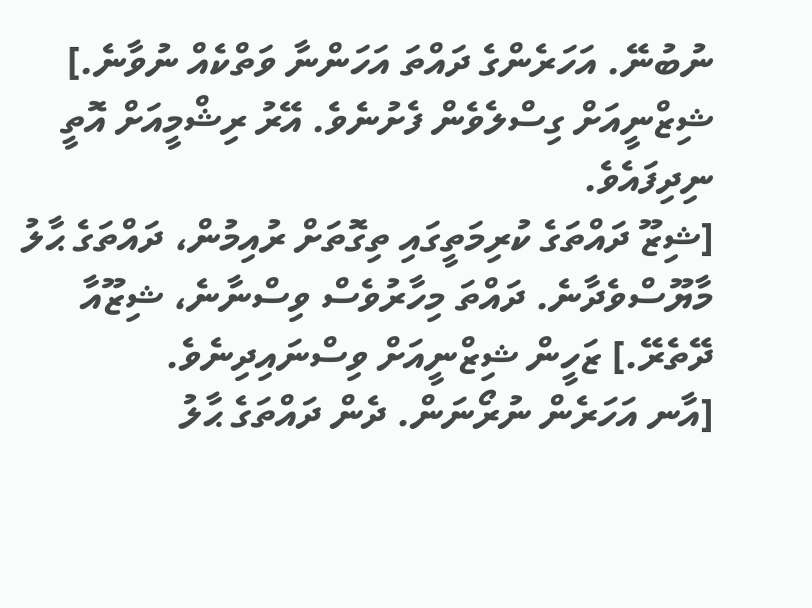ނުބުނޭ. އަހަރެންގެ ދައްތަ އަހަންނާ ވަތްކެއް ނުވާނެ.] ޝިޒްނީއަށް ގިސްލެވެން ފެށުނެވެ. އޭރު ރިޝްމީއަށް އޮތީ ނިދިފައެވެ.
[ޝިޒޫ ދައްތަގެ ކުރިމަތީގައި ތިގޮތަށް ރުއިމުން، ދައްތަގެ ޙާލު މާޔޫސްވެދާނެ. ދައްތަ މިހާރުވެސް ވިސްނާނެ، ޝިޒޫއާ ދޭތެރޭ.] ޒަހީން ޝިޒްނީއަށް ވިސްނައިދިނެވެ.
[އާނ އަހަރެން ނުރޯނަން. ދެން ދައްތަގެ ޙާލު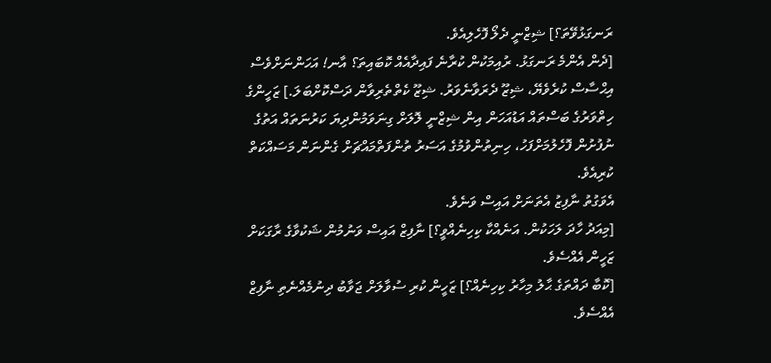ރަނގަޅުވޭތަ؟] ޝިޒްނީ ދެލޯ ފޮހެލިއެވެ.
[ދެން އެންމެ ރަނގަޅު. ރުއިމަކުން ކުރާނެ ފައިދާއެއް ކޮބައިތަ؟ އާނ! އަހަންނަށްވެސް އިޙްސާސް ކުރެވެޔޭ، ޝިޒޫ ދެރަވާނެވަރު. ޝިޒޫ ކެތްތެރިވާން ދަސްކޮށްބަލަ.] ޒަހީންގެ ހިތްވަރުގެ ބަސްތައް އަޑުއަހަން އިން ޝިޒްނީ ލޮލަށް ގިނަވަމުންދިޔަ ކަރުނަތައް އަތުގެ ނުފުށުން ފޮހެލުމަށްފަހު، ހިނިތުންވުމުގެ އަސަރު ތުންފަތްމައްޗަށް ގެންނަން މަސައްކަތް ކުރިއެވެ.
އެވަގުތު ނާފިޒު އެތަނަށް އައިސް ވަނެވެ.
[މިއަދު ހާދަ ލަހަކުން. އަނެއްކާ ކިހިނެއްވީ؟] ނާފިޒް އައިސް ވަނުމުން ޝަކުވާގެ ރާގަކަށް ޒަހީން އެއްސެވެ.
[ކޮބާ ދައްތަގެ ޙާލު މިހާރު ކިހިނެއް؟] ޒަހީން ކުރި ސުވާލަށް ޖަވާބު ދިނުމެއްނެތި ނާފިޒް އެއްސެވެ.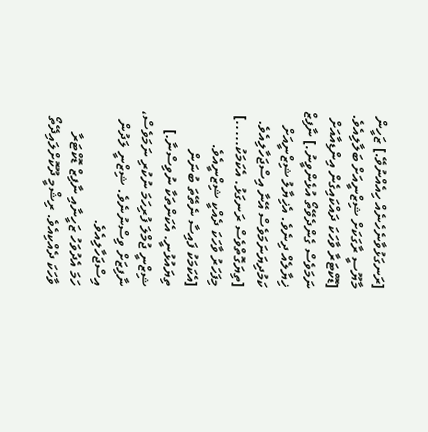[ރަނގަޅުވާނެހެނެއް ހިއެއްނުވޭ.] ޒަހީން މާޔޫސީ ރާގަކަށް ޝިޒްނީއަށް ބަލާލިއެވެ.
[ޑޮކްޓަރާ ވާހަކަ ދައްކައިގެން އިންޑިއާއަށް ނަމަވެސް ގެންދެވޭތޯ އުޅެންވީނު.] ނާފިޒް ޚިޔާލެއް ދިނެވެ. އެޚިޔާލު ޝިޒްނީއަށް ކަމުދިޔަނަމަވެސް އޭނާ އިސްޖަހާލިއެވެ.
[ތިޔަގޮތްވެސް ރަނގަޅު. އެކަމަކު.....] މިފަހަރު ވާހަކަ ދެއްކީ ޝިޒްނީއެވެ.
[އެކަމަކު ފައިސާ ނެތޭތަ ބުނަން ތިޔައުޅުނީ. އެކަންތަކާ ނުވިސްނާ.] ޝިޒްނީ ޖުމްލަ ފުރިހަމަ ނުކުރި ނަމަވެސް، ނާފިޒަށް ވިސްނުނެވެ. ޝިޒްނީ ލަދުން އިސްޖަހާލިއެވެ.
ހަމަ އެދުވަހު ޒަހީނާއި ނާފިޒް ޑޮކްޓަރާ ވާހަކަ ދެއްކިއެވެ. ރިޝްމީ ދޫކޮށްލައިދޭތޯ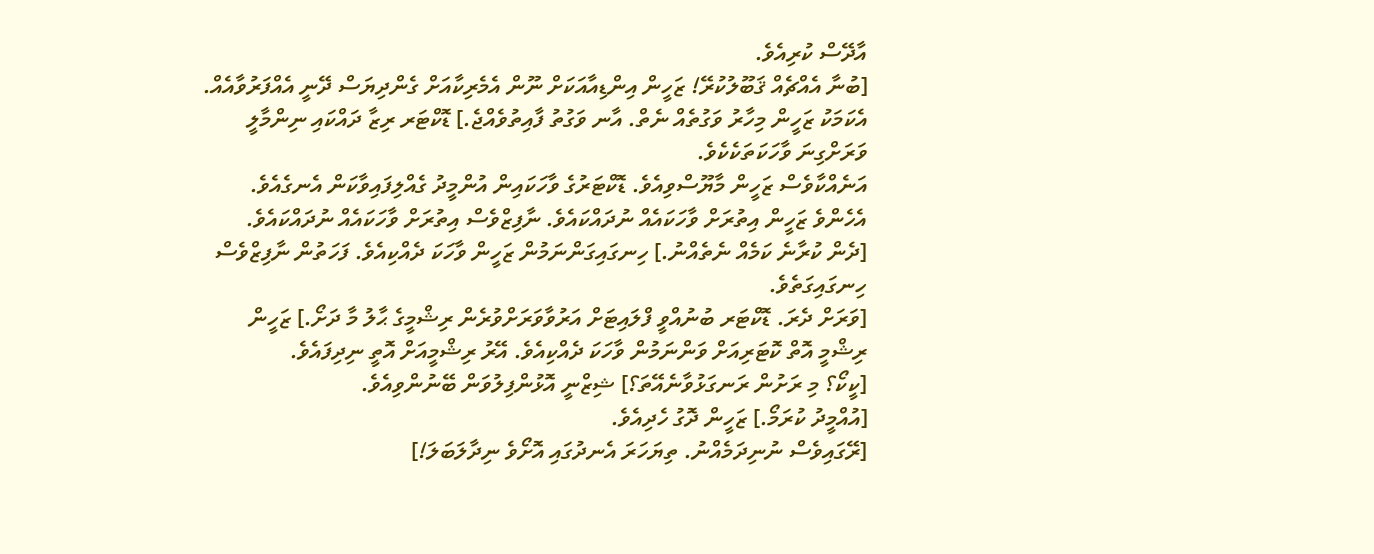އާދޭސް ކުރިއެވެ.
[ބުނާ އެއްޗެއް ޤަބޫލުކުރޭ! ޒަހީން އިންޑިއާއަކަށް ނޫން އެމެރިކާއަށް ގެންދިޔަސް ދޭނީ އެއްފަރުވާއެއް. އެކަމަކު ޒަހީން މިހާރު ވަގުތެއް ނެތް. އާނ ވަގުތު ފާއިތުވެއްޖެ.] ޑޮކްޓަރ ރިޒާ ދައްކައި ނިންމާލީ ވަރަށްގިނަ ވާހަކަތަކެކެވެ.
އަނެއްކާވެސް ޒަހީން މާޔޫސްވިއެވެ. ޑޮކްޓަރުގެ ވާހަކައިން އުންމީދު ގެއްލިފައިވާކަން އެނގެއެވެ. އެހެންވެ ޒަހީން އިތުރަށް ވާހަކައެއް ނުދައްކައެވެ. ނާފިޒްވެސް އިތުރަށް ވާހަކައެއް ނުދައްކައެވެ.
[ދެން ކުރާނެ ކަމެއް ނެތެއްނު.] ހިނގައިގަންނަމުން ޒަހީން ވާހަކަ ދެއްކިއެވެ. ފަހަތުން ނާފިޒްވެސް ހިނގައިގަތެވެ.
[ވަރަށް ދެރަ. ޑޮކްޓަރ ބުނުއްވީ ފްލައިޓަށް އަރުވާވަރަށްވުރެން ރިޝްމީގެ ޙާލު މާ ދަށޯ.] ޒަހީން ރިޝްމީ އޮތް ކޮޓަރިއަށް ވަންނަމުން ވާހަކަ ދެއްކިއެވެ. އޭރު ރިޝްމީއަށް އޮތީ ނިދިފައެވެ.
[ކީކޯ؟ މި ރަށުން ރަނގަޅުވާނެއޭތަ؟] ޝިޒްނީ އޮޅުންފިލުވަން ބޭނުންވިއެވެ.
[އުއްމީދު ކުރަމޯ.] ޒަހީން ދޮގު ހެދިއެވެ.
[ރޭގައިވެސް ނުނިދަމެއްނު. ތިޔަހަރަ އެނދުގައި އޮށޯވެ ނިދާލަބަލަ!]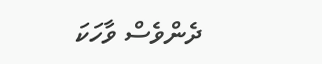ދެންވެސް ވާހަކަ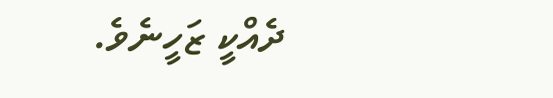ދެއްކީ ޒަހީނެވެ.